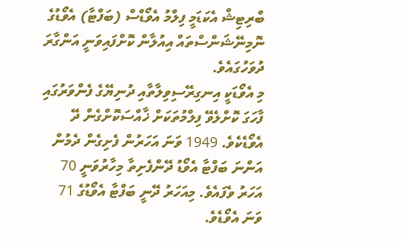ބްރިޓިޝް އެކަޑަމީ ފިލްމު އެވޯޑްސް (ބަފްޓާ) އެވޯޑުގެ ނޮމިނޭޝަންސްތައް އިއުލާން ކޮށްފައިވަނީ އަންގާރަ ދުވަހުގައެވެ.
މި އެވޯޑަކީ އިނގިރޭސިވިލާތާއި ދުނިޔޭގެ ފެންވަރުގައި ފާހަގަ ކޮށްލެވޭ ފިލްމުތަކަށް ޚާއްސަކޮށްގެން ދޭ އެވޯޑެކެވެ. 1949 ވަނަ އަހަރުން ފެށިގެން ދެމުން އަންނަ ބަފްޓާ އެވޯޑު ދޭންފެށިތާ މިހާރުވަނީ 70 އަހަރު ވެފައެވެ. މިއަހަރު ދޭނީ ބަފްޓާ އެވޯޑުގެ 71 ވަނަ އެވޯޑެވެ.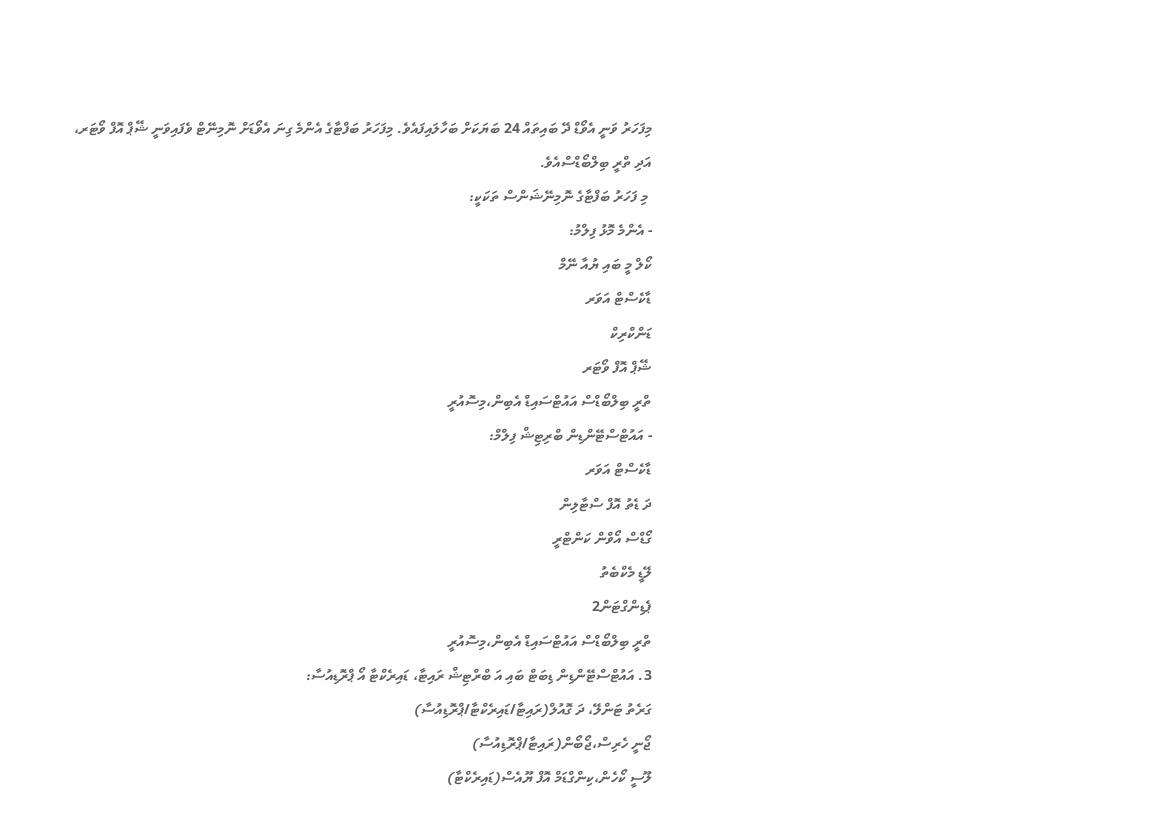މިފަހަރު ވަނީ އެވޯޑް ދޭ ބައިތައް 24 ބަޔަކަށް ބަހާލައިފައެވެ. މިފަހަރު ބަފްޓާގެ އެންމެ ގިނަ އެވޯޑަށް ނޮމިނޭޓް ވެފައިވަނީ ޝޭޕް އޮފް ވޯޓަރ، އަދި ތްރީ ބިލްބޯޑްސްއެވެ.
 މި ފަހަރު ބަފްޓާގެ ނޮމިނޭޝަންސް ތަކަކީ:
- އެންމެ މޮޅު ފިލްމު:
ކޯލް މީ ބައި ޔުއާ ނޭމް
ޑާކެސްޓް އަވަރ
ޑަންކްރިކް
ޝޭޕް އޮފް ވޯޓަރ
ތްރީ ބިލްބޯޑްސް އައުޓްސައިޑް އެބިން،މިސޮއުރީ
- އައުޓްސްޓޭންޑިން ބްރިޓިޝް ފިލްމް:
ޑާކެސްޓް އަވަރ
ދަ ޑެތު އޮފް ސްޓާލިން
ގޯޑްސް އޯވްން ކަންޓްރީ
ލޭޑީ މެކްބެތު
ޕެޑިންގްޓަން2
ތްރީ ބިލްބޯޑްސް އައުޓްސައިޑް އެބިން،މިސޮއުރީ
3. އައުޓްސްޓޭންޑިން ޑިބަޓް ބައި އަ ބްރްޓިޝް ރައިޓާ، ޑައިރެކްޓާ އޯ ޕްރޮޑިއުސާ:
ގަރެތު ޓަންލޭ، ދަ ގޮއުލް(ރައިޓާ/ޑައިރެކްޓާ/ޕްރޮޑިއުސާ)
ޖޯނީ ހެރިސް،ޖޯބޯން(ރައިޓާ/ޕްރޮޑިއުސާ)
ލޫސީ ކޯހެން،ކިންގްޑަމް އޮފް ޔޫއެސް(ޑައިރެކްޓާ)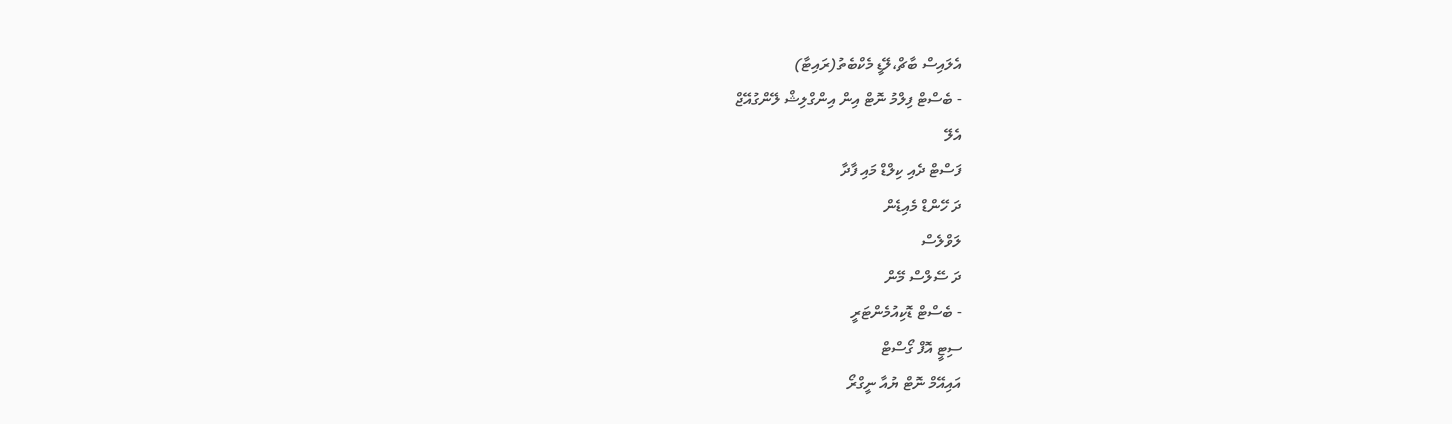އެލައިސް ބާޗް،ލޭޑީ މެކްބެތު(ރައިޓާ)
- ބެސްޓް ފިލްމު ނޮޓް އިން އިންގްލިޝް ލޭންގުއޭޖް
އެލޭ
ފަސްޓް ދެއި ކިލްޑް މައި ފާދާ
ދަ ހޭންޑް މެއިޑެން
ލަވްލެސް
ދަ ސޭލްސް މޭން
- ބެސްޓް ޑޮކިއުމެންޓަރީ
ސިޓީ އޮފް ގޯސްޓް
އައިއޭމް ނޮޓް ޔުއާ ނީގްރޯ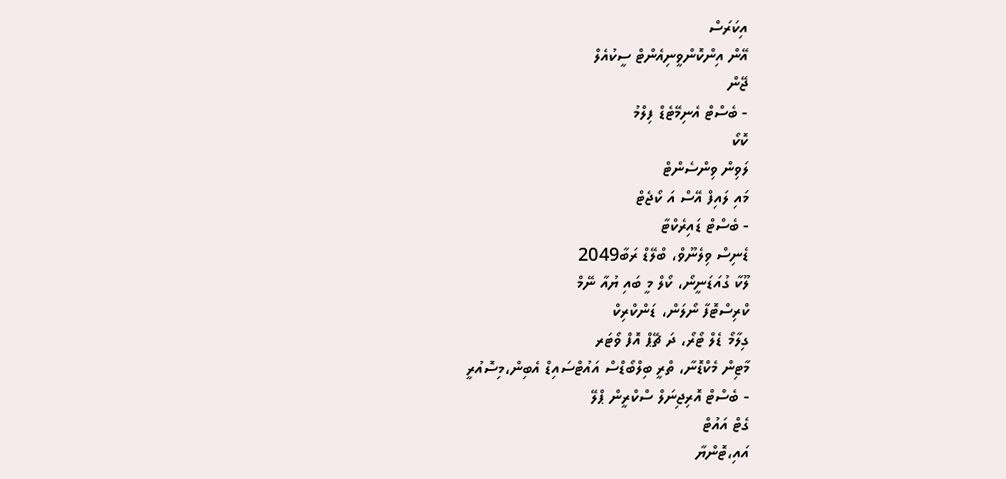އިކަރަސް
އޭން އިންކޮންވީނިއެންޓް ސީކުއެލް
ޖޭން
- ބެސްޓް އެނިމޭޓެޑް ފިލްމު
ކޮކޯ
ލަވިން ވިންސެންޓް
މައި ލައިފް އޭސް އަ ކޯޖެޓް
- ބެސްޓް ޑައިރެކްޓާ
ޑެނިސް ވިލެނޫވް، ބްލޭޑް ރަބާ2049
ލޫކާ ގުއަޑަނީނޯ، ކޯލް މީ ބައި ޔުއާ ނޭމް
ކްރިސްޓޮފާ ނޯލަން، ޑަންކްރިކް
ގިލާމޯ ޑެލް ޓޯރޯ، ދަ ޗޭޕް އޮފް ވޯޓަރ
މާޓިން މެކްޑޮނާ، ތްރީ ބިލްބޯޑްސް އައުޓްސައިޑް އެބިން،މިސޮއުރީ
- ބެސްޓް އޮރިޖިނަލް ސްކްރީން ޕްލޭ
ގެޓް އައުޓް
އައި،ޓޮންޔާ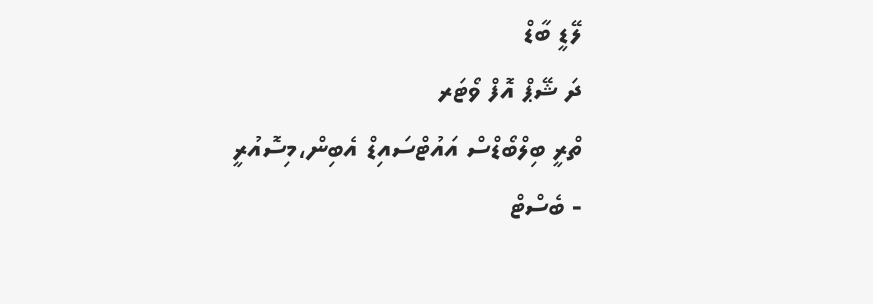ލޭޑީ ބާޑް
ދަ ޝޭޕް އޮފް ވޯޓަރ
ތްރީ ބިލްބޯޑްސް އައުޓްސައިޑް އެބިން،މިސޮއުރީ
- ބެސްޓް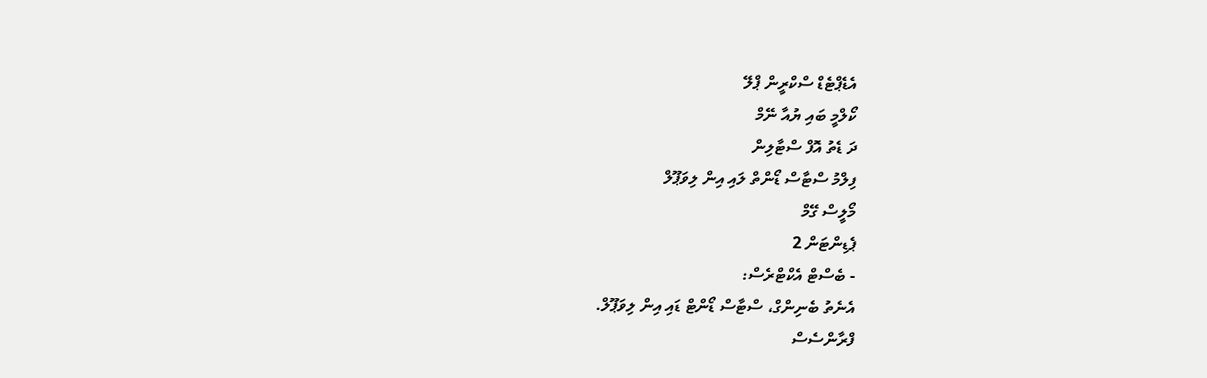އެޑެޕްޓެޑް ސްކްރީން ޕްލޭ
ކޯލްމީ ބައި ޔުއާ ނޭމް
ދަ ޑެތު އޮފް ސްޓާލިން
ފިލްމު ސްޓާސް ޑޯންތް ލައި އިން ލިވަޕޫލް
މޯލީސް ގޭމް
ޕެޑިންޓަން 2
- ބެސްޓް އެކްޓްރެސް:
އެނެތު ބެނިންގް، ސްޓާސް ޑޯންޓް ޑައި އިން ލިވަޕޫލް.
ފްރާންސެސް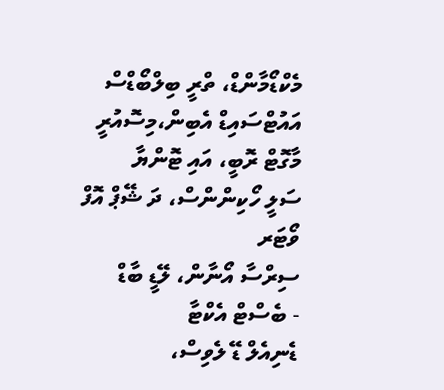މެކްޑޯމާންޑް، ތްރީ ބިލްބޯޑްސް އައުޓްސައިޑް އެބިން،މިސޮއުރީ
މާގޮޓް ރޮބީ، އައި ޓޮންޔާ
ސަލީ ހޯކިންންސް، ދަ ޝޭޕް އޮފް ވޯޓަރ
ސިރްސާ އޯނާން، ލޭޑީ ބާޑް
- ބެސްޓް އެކްޓާ
ޑެނިއެލް ޑޭ ލެވިސް،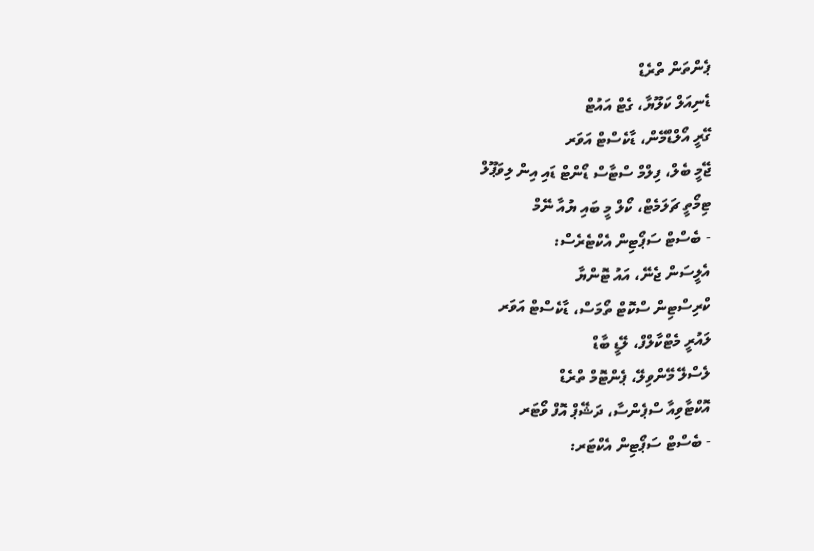ޕެންތަން ތްރެޑް
ޑެނިއަލް ކަލޫޔާ، ގެޓް އައުޓް
ގޭރީ އޯލްޑްމޭން، ޑާކެސްޓް އަވަރ
ޖޭމީ ބެލް، ފިލްމް ސްޓާސް ޑޯންޓް ޑައި އިން ލިވަޕޫލް
ޓިމޯތީ ޗަލަމެޓް، ކޯލް މީ ބައި ޔުއާ ނޭމް
- ބެސްޓް ސަޕޯޓިން އެކްޓެރެސް:
އެލީސަން ޖެނޭ، އައު ޓޮންޔާ
ކްރިސްޓިން ސްކޮޓް ތޯމަސް، ޑާކެސްޓް އަވަރ
ލައުރީ މެޓްކާލްފް، ލޭޑީ ބާޑް
ލެސްލޭ މޭންވިލޭ، ޕެންޓޮމް ތްރެޑް
އޮކްޓާވިއާ ސްޕެންސާ، ދަޝޭޕް އޮފް ވޯޓަރ
- ބެސްޓް ސަޕޯޓިން އެކްޓަރ: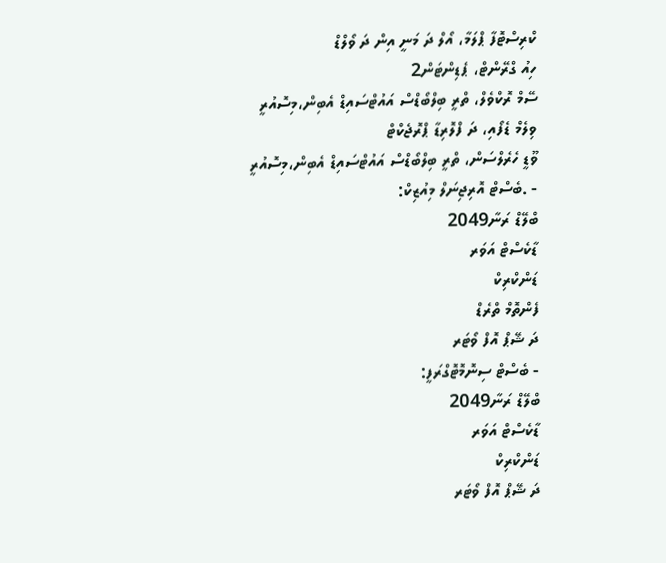ކްރިސްޓޮފާ ޕްލަމާ، އޯލް ދަ މަނީ އިން ދަ ވޯލްޑް
ހިއު ގްރޭންޓް، ޕެޑިންޓަން2
ސޭމް ރޮކްވެލް، ތްރީ ބިލްބޯޑްސް އައުޓްސައިޑް އެބިން،މިސޮއުރީ
ވިލެމް ޑެފޯއި، ދަ ފްލޮރިޑާ ޕްރޮޖެކްޓް
ވޫޑީ ހެރެލްސަން، ތްރީ ބިލްބޯޑްސް އައުޓްސައިޑް އެބިން،މިސޮއުރީ
- .ބެސްޓް އޮރިޖިނަލް މިއުޒިކް:
ބްލޭޑް ރަނާ2049
ޑާކެސްޓް އަވަރ
ޑަންކްރިކް
ފެންތޮމް ތްރެޑް
ދަ ޝޭޕް އޮފް ވޯޓަރ
- ބެސްޓް ސިނޮމޮޓޮގްރަފީ:
ބްލޭޑް ރަނާ2049
ޑާކެސްޓް އަވަރ
ޑަންކްރިކް
ދަ ޝޭޕް އޮފް ވޯޓަރ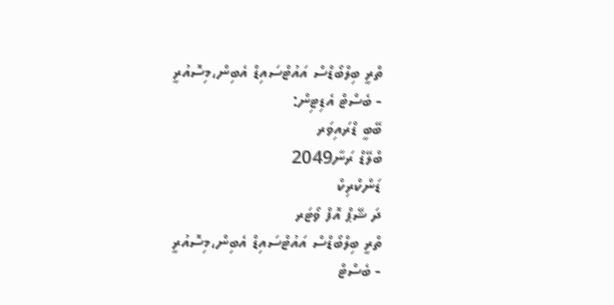ތްރީ ބިލްބޯޑްސް އައުޓްސައިޑް އެބިން،މިސޮއުރީ
- ބެސްޓް އެޑިޓިން:
ބޭބީ ޑްރައިވަރ
ބްލޭޑް ރަނާ2049
ޑަންކްރިކް
ދަ ޝޭޕް އޮފް ވޯޓަރ
ތްރީ ބިލްބޯޑްސް އައުޓްސައިޑް އެބިން،މިސޮއުރީ
- ބެސްޓް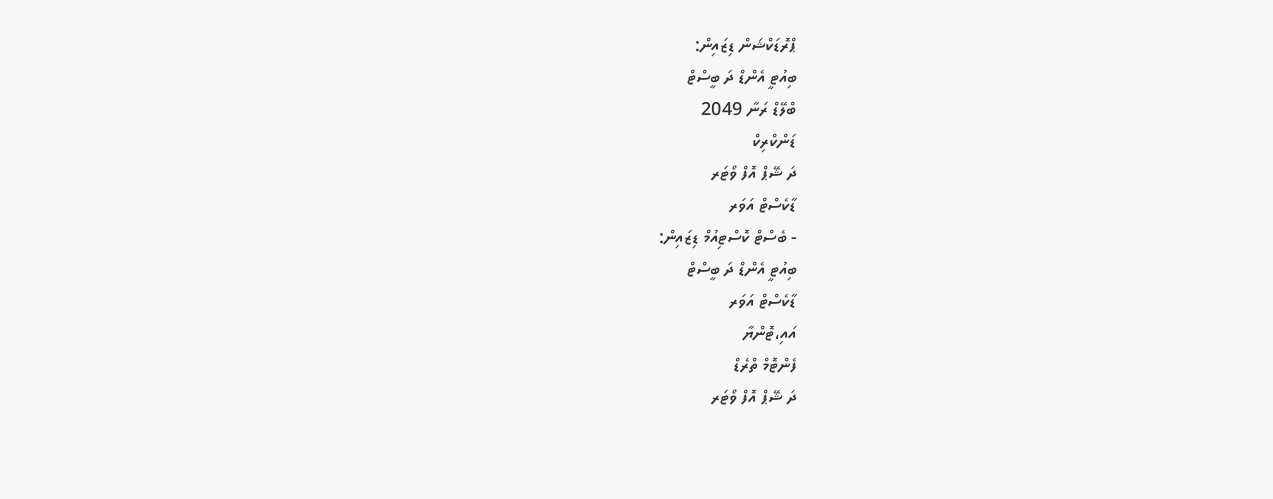ޕްރޮޑަކްޝަން ޑިޒައިން:
ބިއުޓީ އެންޑް ދަ ބީސްޓް
ބްލޭޑް ރަނާ 2049
ޑަންކްރިކް
ދަ ޝޭޕް އޮފް ވޯޓަރ
ޑާކެސްޓް އަވަރ
- ބެސްޓް ކޮސްޓިއުމް ޑިޒައިން:
ބިއުޓީ އެންޑް ދަ ބީސްޓް
ޑާކެސްޓް އަވަރ
އައި،ޓޮންޔާ
ފެންޓޮމް ތްރެޑް
ދަ ޝޭޕް އޮފް ވޯޓަރ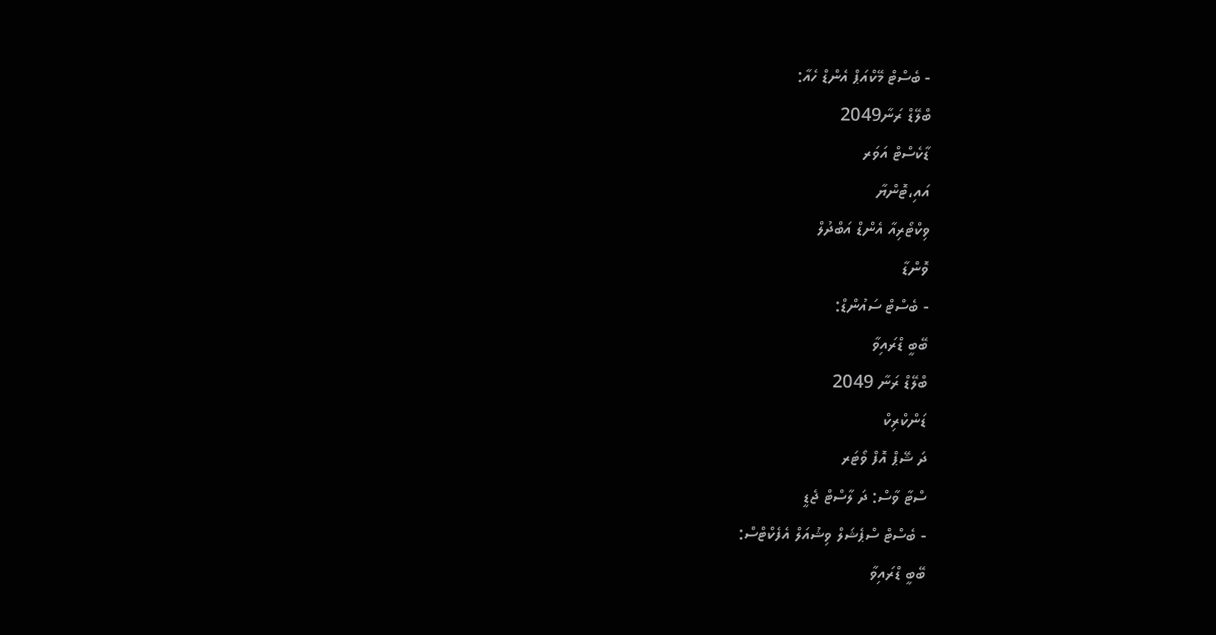- ބެސްޓް މޭކްއަޕް އެންޑް ހެއާ:
ބްލޭޑް ރަނާ2049
ޑާކެސްޓް އަވަރ
އައި،ޓޮންޔާ
ވިކްޓޯރިއާ އެންޑް އަބްދުލް
ވޮންޑާ
- ބެސްޓް ސައުންޑް:
ބޭބީ ޑްރައިވާ
ބްލޭޑް ރަނާ 2049
ޑަންކްރިކް
ދަ ޝޭޕް އޮފް ވޯޓަރ
ސްޓާ ވާސް: ދަ ލާސްޓް ޖެޑީ
- ބެސްޓް ސްޕެޝަލް ވިޝުއަލް އެފެކްޓްސް:
ބޭބީ ޑްރައިވާ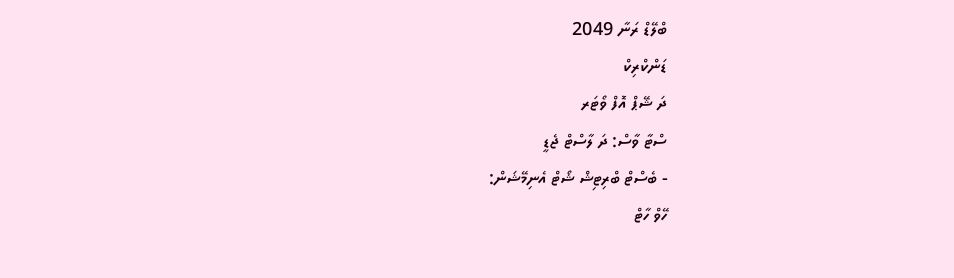ބްލޭޑް ރަނާ 2049
ޑަންކްރިކް
ދަ ޝޭޕް އޮފް ވޯޓަރ
ސްޓާ ވާސް: ދަ ލާސްޓް ޖެޑީ
- ބެސްޓް ބްރިޓިޝް ޝޯޓް އެނިމޭޝަން:
ހޭވް ހާޓް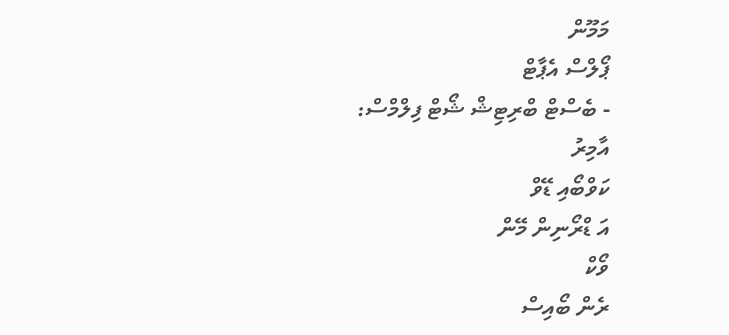މަމޫން
ޕޯލްސް އެޕާޓް
- ބެސްޓް ބްރިޓިޝް ޝޯޓް ފިލްމްސް:
އާމިރު
ކަވްބޯއި ޑޭވް
އަ ޑްރޯނިން މޭން
ވޯކް
ރެން ބޯއިސް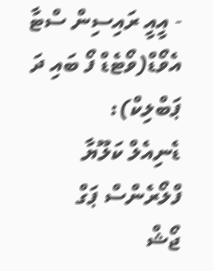- އީއީ ރައިސިން ސްޓާ އެވޯޑް(ވޯޓެޑް ފޯ ބައި ދަ ޕަބްލިކް):
ޑެނިއެލް ކަލޫޔާ
ފްލޯރެންސް ޕަގް
ޖޯޝް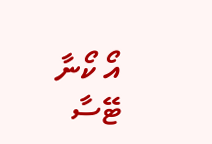އޯ ކޯނާ
ޓޭސާ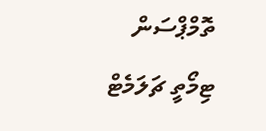ތޮމްޕްސަން
ޓިމޯތީ ޗަލަމެޓް